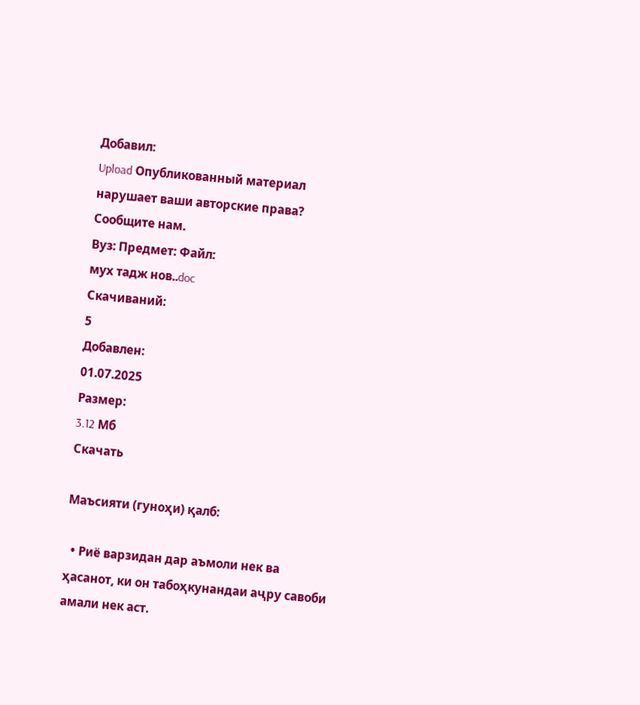Добавил:
Upload Опубликованный материал нарушает ваши авторские права? Сообщите нам.
Вуз: Предмет: Файл:
мух тадж нов..doc
Скачиваний:
5
Добавлен:
01.07.2025
Размер:
3.12 Mб
Скачать

Маъсияти (гуноҳи) қалб:

  • Риё варзидан дар аъмоли нек ва ҳасанот, ки он табоҳкунандаи аҷру савоби амали нек аст.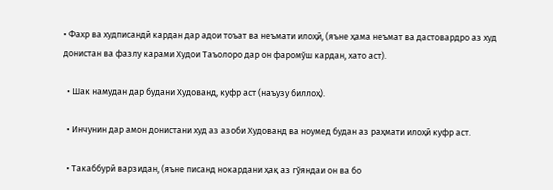• Фахр ва худписандӣ кардан дар адои тоъат ва неъмати илоҳӣ, (яъне ҳама неъмат ва дастовардро аз худ донистан ва фазлу карами Худои Таъолоро дар он фаромўш кардан, хато аст).

  • Шак намудан дар будани Худованд, куфр аст (наъузу биллоҳ).

  • Инчунин дар амон донистани худ аз азоби Худованд ва ноумед будан аз раҳмати илоҳӣ куфр аст.

  • Такаббурӣ варзидан, (яъне писанд нокардани ҳақ аз гўяндаи он ва бо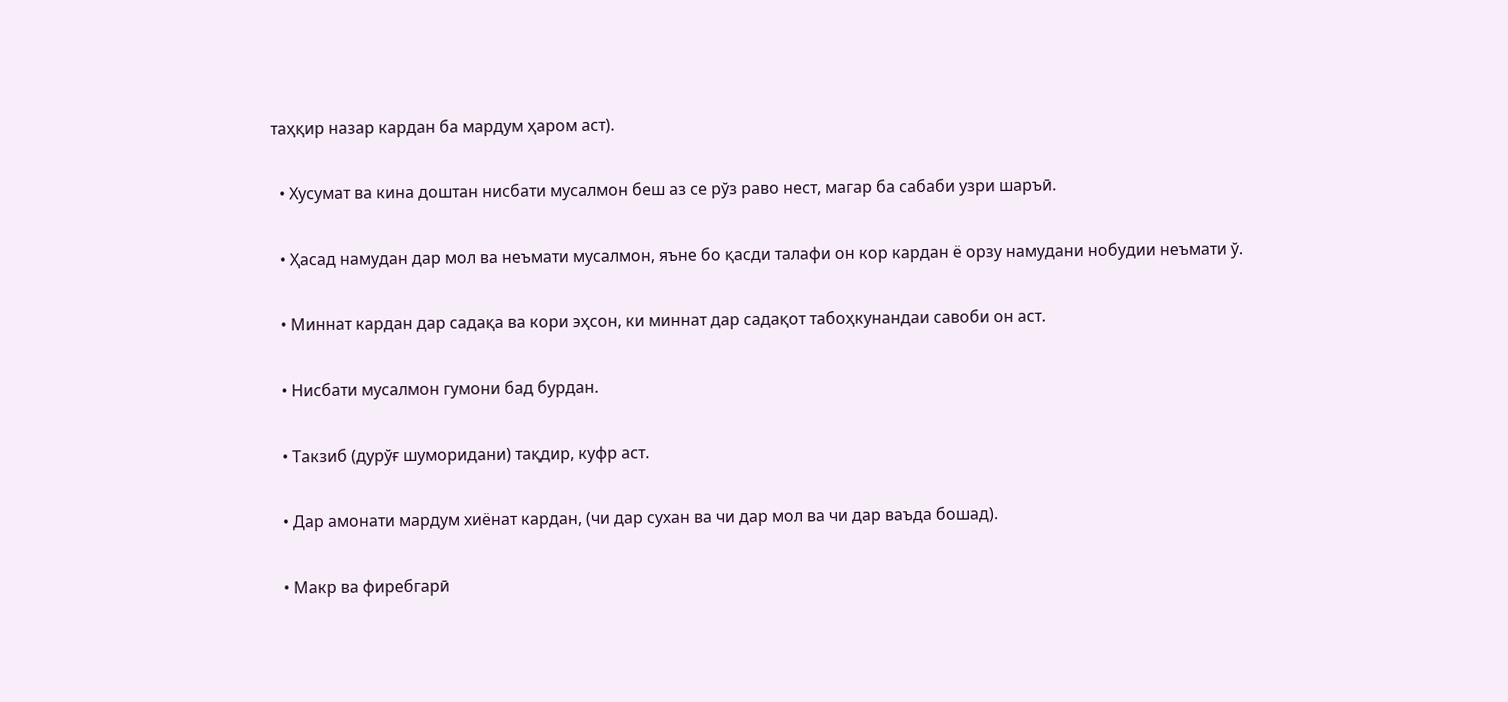таҳқир назар кардан ба мардум ҳаром аст).

  • Хусумат ва кина доштан нисбати мусалмон беш аз се рўз раво нест, магар ба сабаби узри шаръӣ.

  • Ҳасад намудан дар мол ва неъмати мусалмон, яъне бо қасди талафи он кор кардан ё орзу намудани нобудии неъмати ў.

  • Миннат кардан дар садақа ва кори эҳсон, ки миннат дар садақот табоҳкунандаи савоби он аст.

  • Нисбати мусалмон гумони бад бурдан.

  • Такзиб (дурўғ шуморидани) тақдир, куфр аст.

  • Дар амонати мардум хиёнат кардан, (чи дар сухан ва чи дар мол ва чи дар ваъда бошад).

  • Макр ва фиребгарӣ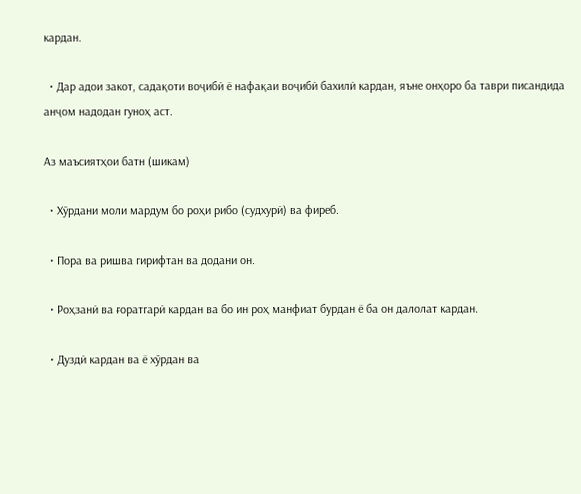кардан.

  • Дар адои закот, садақоти воҷибӣ ё нафақаи воҷибӣ бахилӣ кардан, яъне онҳоро ба таври писандида анҷом надодан гуноҳ аст.

Аз маъсиятҳои батн (шикам)

  • Хўрдани моли мардум бо роҳи рибо (судхурӣ) ва фиреб.

  • Пора ва ришва гирифтан ва додани он.

  • Роҳзанӣ ва ғоратгарӣ кардан ва бо ин роҳ манфиат бурдан ё ба он далолат кардан.

  • Дуздӣ кардан ва ё хўрдан ва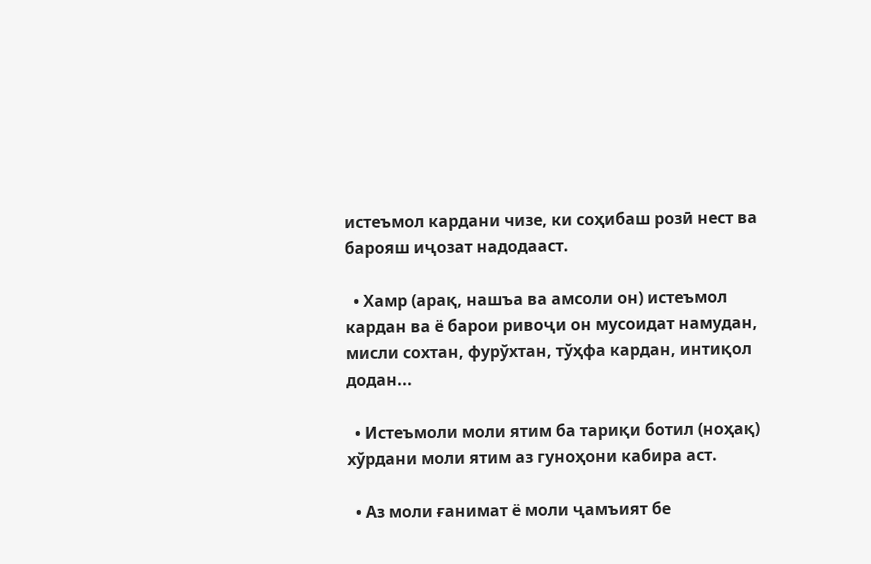истеъмол кардани чизе, ки соҳибаш розӣ нест ва барояш иҷозат надодааст.

  • Хамр (арақ, нашъа ва амсоли он) истеъмол кардан ва ё барои ривоҷи он мусоидат намудан, мисли сохтан, фурўхтан, тўҳфа кардан, интиқол додан...

  • Истеъмоли моли ятим ба тариқи ботил (ноҳақ) хўрдани моли ятим аз гуноҳони кабира аст.

  • Аз моли ғанимат ё моли ҷамъият бе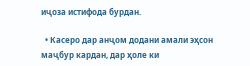иҷоза истифода бурдан.

  • Касеро дар анҷом додани амали эҳсон маҷбур кардан, дар ҳоле ки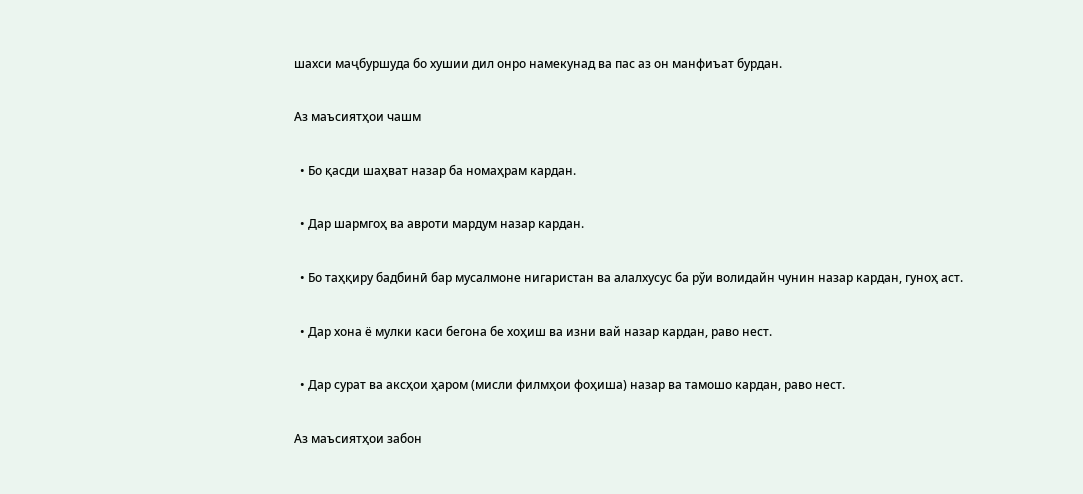шахси маҷбуршуда бо хушии дил онро намекунад ва пас аз он манфиъат бурдан.

Аз маъсиятҳои чашм

  • Бо қасди шаҳват назар ба номаҳрам кардан.

  • Дар шармгоҳ ва авроти мардум назар кардан.

  • Бо таҳқиру бадбинӣ бар мусалмоне нигаристан ва алалхусус ба рўи волидайн чунин назар кардан, гуноҳ аст.

  • Дар хона ё мулки каси бегона бе хоҳиш ва изни вай назар кардан, раво нест.

  • Дар сурат ва аксҳои ҳаром (мисли филмҳои фоҳиша) назар ва тамошо кардан, раво нест.

Аз маъсиятҳои забон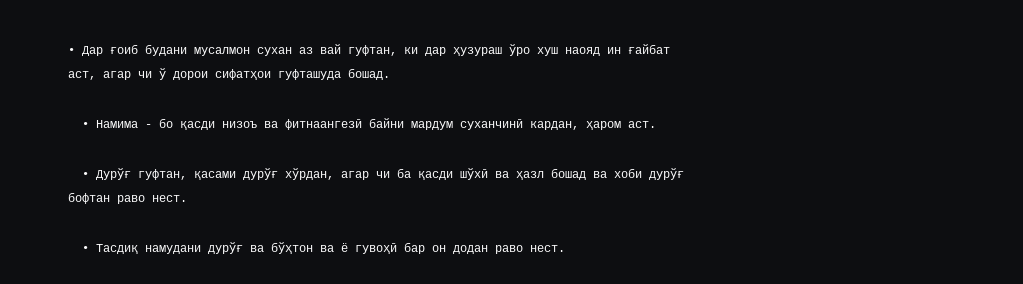• Дар ғоиб будани мусалмон сухан аз вай гуфтан, ки дар ҳузураш ўро хуш наояд ин ғайбат аст, агар чи ў дорои сифатҳои гуфташуда бошад.

  • Намима - бо қасди низоъ ва фитнаангезӣ байни мардум суханчинӣ кардан, ҳаром аст.

  • Дурўғ гуфтан, қасами дурўғ хўрдан, агар чи ба қасди шўхӣ ва ҳазл бошад ва хоби дурўғ бофтан раво нест.

  • Тасдиқ намудани дурўғ ва бўҳтон ва ё гувоҳӣ бар он додан раво нест.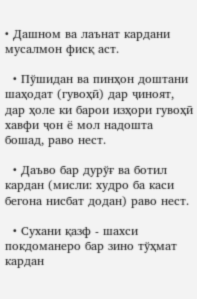• Дашном ва лаънат кардани мусалмон фисқ аст.

  • Пўшидан ва пинҳон доштани шаҳодат (гувоҳӣ) дар ҷиноят, дар ҳоле ки барои изҳори гувоҳӣ хавфи ҷон ё мол надошта бошад, раво нест.

  • Даъво бар дурўғ ва ботил кардан (мисли: худро ба каси бегона нисбат додан) раво нест.

  • Сухани қазф - шахси покдоманеро бар зино тўҳмат кардан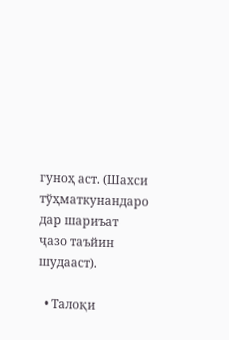гуноҳ аст. (Шахси тўҳматкунандаро дар шариъат ҷазо таъйин шудааст).

  • Талоқи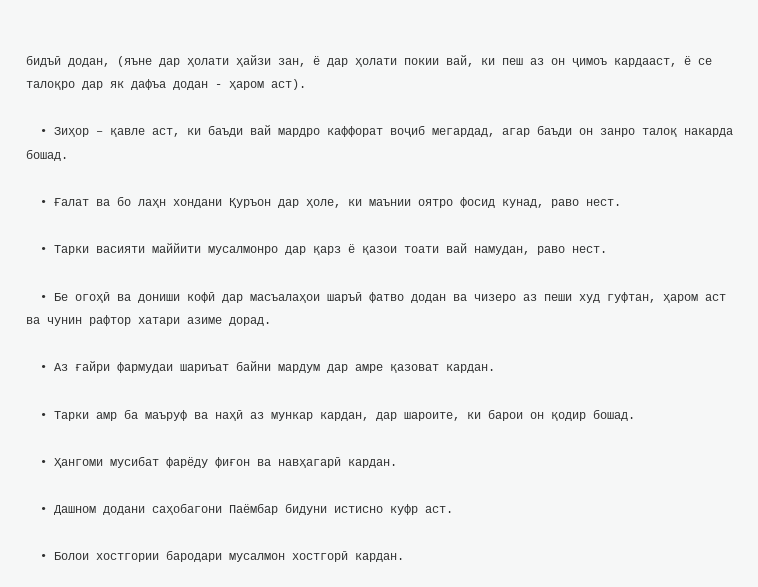бидъӣ додан, (яъне дар ҳолати ҳайзи зан, ё дар ҳолати покии вай, ки пеш аз он ҷимоъ кардааст, ё се талоқро дар як дафъа додан - ҳаром аст).

  • Зиҳор – қавле аст, ки баъди вай мардро каффорат воҷиб мегардад, агар баъди он занро талоқ накарда бошад.

  • Ғалат ва бо лаҳн хондани Қуръон дар ҳоле, ки маънии оятро фосид кунад, раво нест.

  • Тарки васияти маййити мусалмонро дар қарз ё қазои тоати вай намудан, раво нест.

  • Бе огоҳӣ ва дониши кофӣ дар масъалаҳои шаръӣ фатво додан ва чизеро аз пеши худ гуфтан, ҳаром аст ва чунин рафтор хатари азиме дорад.

  • Аз ғайри фармудаи шариъат байни мардум дар амре қазоват кардан.

  • Тарки амр ба маъруф ва наҳӣ аз мункар кардан, дар шароите, ки барои он қодир бошад.

  • Ҳангоми мусибат фарёду фиғон ва навҳагарӣ кардан.

  • Дашном додани саҳобагони Паёмбар бидуни истисно куфр аст.

  • Болои хостгории бародари мусалмон хостгорӣ кардан.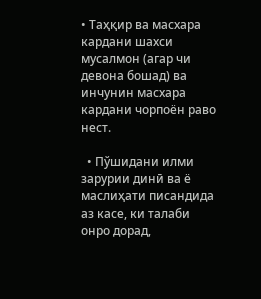• Таҳқир ва масхара кардани шахси мусалмон (агар чи девона бошад) ва инчунин масхара кардани чорпоён раво нест.

  • Пўшидани илми зарурии динӣ ва ё маслиҳати писандида аз касе, ки талаби онро дорад,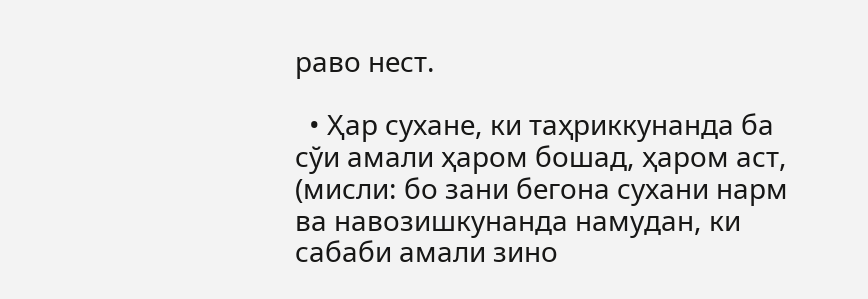раво нест.

  • Ҳар сухане, ки таҳриккунанда ба сўи амали ҳаром бошад, ҳаром аст, (мисли: бо зани бегона сухани нарм ва навозишкунанда намудан, ки сабаби амали зино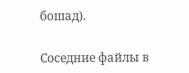бошад).

Соседние файлы в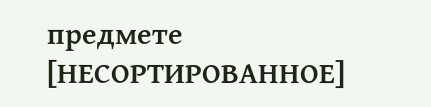предмете [НЕСОРТИРОВАННОЕ]